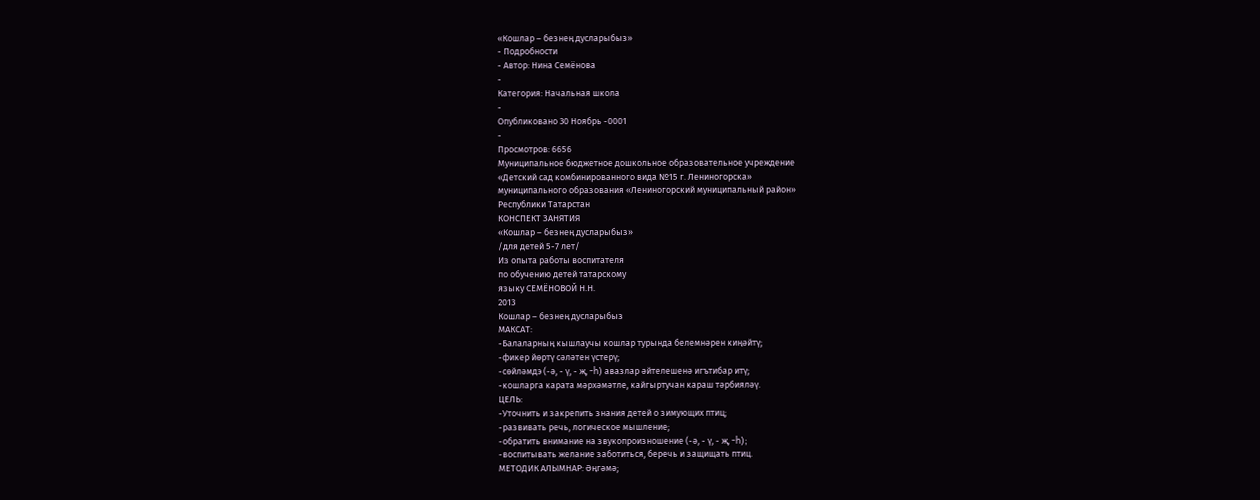«Кошлар – безнең дусларыбыз»
- Подробности
- Автор: Нина Семёнова
-
Категория: Начальная школа
-
Опубликовано 30 Ноябрь -0001
-
Просмотров: 6656
Муниципальное бюджетное дошкольное образовательное учреждение
«Детский сад комбинированного вида №15 г. Лениногорска»
муниципального образования «Лениногорский муниципальный район»
Республики Татарстан
КОНСПЕКТ ЗАНЯТИЯ
«Кошлар – безнең дусларыбыз»
/для детей 5-7 лет/
Из опыта работы воспитателя
по обучению детей татарскому
языку СЕМЁНОВОЙ Н.Н.
2013
Кошлар – безнең дусларыбыз
МАКСАТ:
-Балаларның кышлаучы кошлар турында белемнәрен киңәйтү;
-фикер йөртү сәләтен үстерү;
-сөйләмдэ (-ә, - ү, - җ, -h) авазлар әйтелешенә игътибар итү;
-кошларга карата мәрхәмәтле, кайгыртучан караш тәрбияләү.
ЦЕЛЬ:
-Уточнить и закрепить знания детей о зимующих птиц;
-развивать речь, логическое мышление;
-обратить внимание на звукопроизношение (-ә, - ү, - җ, -h);
-воспитывать желание заботиться, беречь и защищать птиц.
МЕТОДИК АЛЫМНАР: Әңгәмә;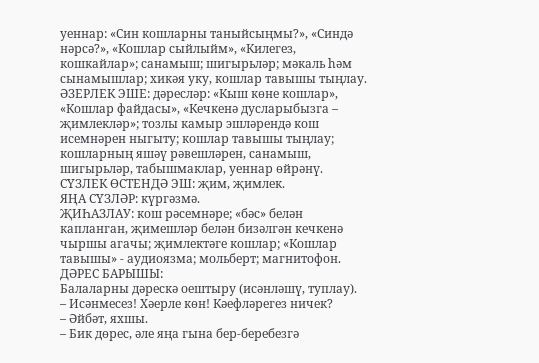уеннар: «Син кошларны таныйсыңмы?», «Синдә нәрсә?», «Кошлар сыйлыйм», «Килегез, кошкайлар»; санамыш; шигырьләр; мәкаль hәм сынамышлар; хикәя уку, кошлар тавышы тыңлау.
ӘЗЕРЛЕК ЭШЕ: дәресләр: «Кыш көне кошлар», «Кошлар файдасы», «Кечкенә дусларыбызга – җимлекләр»; тозлы камыр эшләрендә кош исемнәрен ныгыту; кошлар тавышы тыңлау; кошларның яшәү рәвешләрен, санамыш, шигырьләр, табышмаклар, уеннар өйрәнү.
СҮЗЛЕК ӨСТЕНДӘ ЭШ: җим, җимлек.
ЯҢА СҮЗЛӘР: күргәзмә.
ҖИҺАЗЛАУ: кош рәсемнәре; «бәс» белән капланган, җимешләр белән бизәлгән кечкенә чыршы агачы; җимлектәге кошлар; «Кошлар тавышы» - аудиоязма; мольберт; магнитофон.
ДӘРЕС БАРЫШЫ:
Балаларны дәрескә оештыру (исәнләшү, туплау).
– Исәнмесез! Хәерле көн! Кәефләрегез ничек?
– Әйбәт, яхшы.
– Бик дөрес, әле яңа гына бер-беребезгә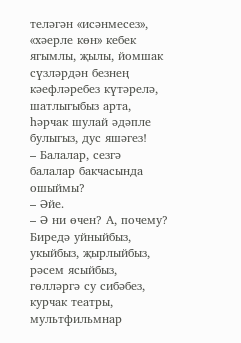теләгән «исәнмесез», «хәерле көн» кебек ягымлы, җылы, йомшак сүзләрдән безнең кәефләребез күтәрелә, шатлыгыбыз арта, hәрчак шулай әдәпле булыгыз, дус яшәгез!
– Балалар, сезгә балалар бакчасында ошыймы?
– Әйе.
– Ә ни өчен? А, почему?
Биредә уйныйбыз, укыйбыз, җырлыйбыз, рәсем ясыйбыз, гөлләргә су сибәбез, курчак театры, мультфильмнар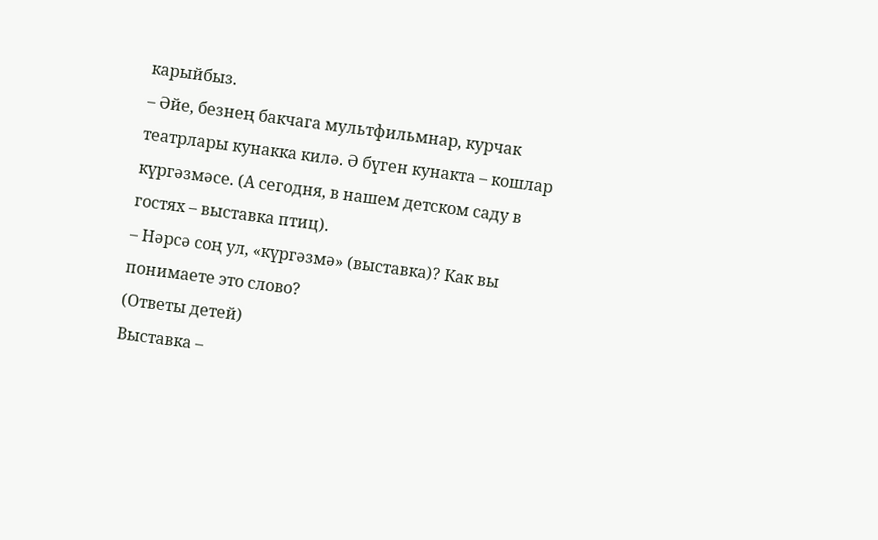карыйбыз.
– Әйе, безнең бакчага мультфильмнар, курчак театрлары кунакка килә. Ә бүген кунакта – кошлар күргәзмәсе. (А сегодня, в нашем детском саду в гостях – выставка птиц).
– Нәрсә соң ул, «күргәзмә» (выставка)? Как вы понимаете это слово?
(Ответы детей)
Выставка –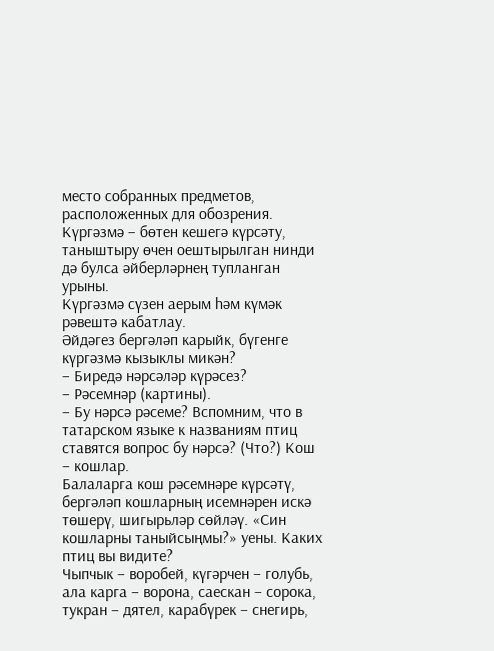место собранных предметов, расположенных для обозрения.
Күргәзмә – бөтен кешегә күрсәту, таныштыру өчен оештырылган нинди дә булса әйберләрнең тупланган урыны.
Күргәзмә сүзен аерым hәм күмәк рәвештә кабатлау.
Әйдәгез бергәләп карыйк, бүгенге күргәзмә кызыклы микән?
– Биредә нәрсәләр күрәсез?
– Рәсемнәр (картины).
– Бу нәрсә рәсеме? Вспомним, что в татарском языке к названиям птиц ставятся вопрос бу нәрсә? (Что?) Кош – кошлар.
Балаларга кош рәсемнәре күрсәтү, бергәләп кошларның исемнәрен искә төшерү, шигырьләр сөйләү. «Син кошларны таныйсыңмы?» уены. Каких птиц вы видите?
Чыпчык – воробей, күгәрчен – голубь, ала карга – ворона, саескан – сорока, тукран – дятел, карабүрек – снегирь,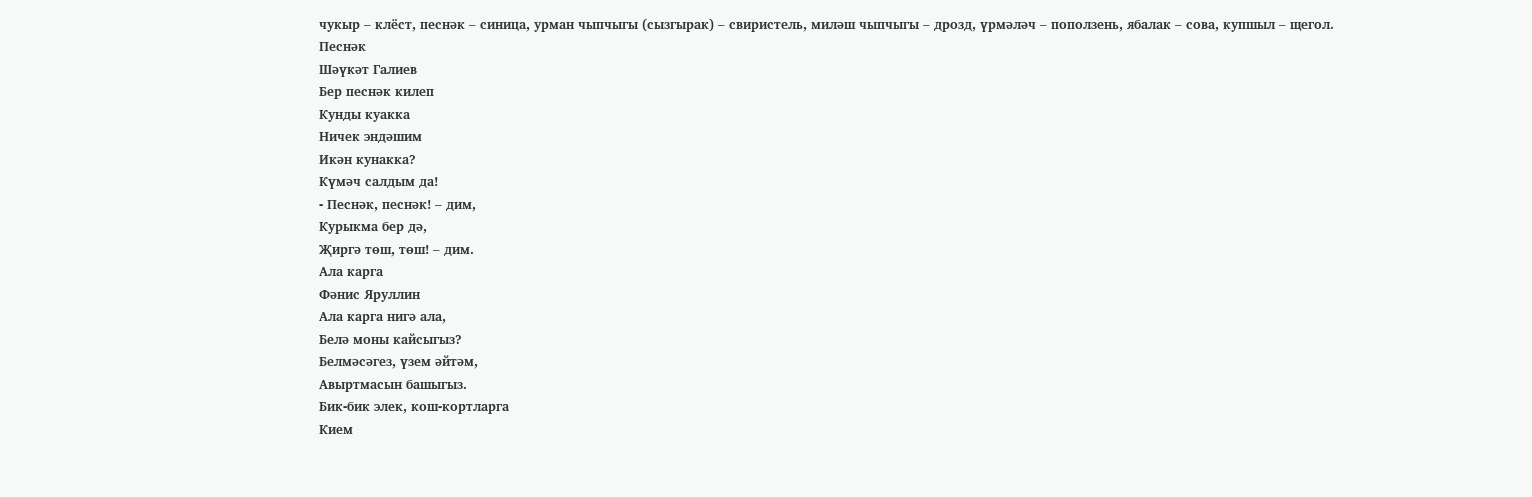чукыр – клёст, песнәк – синица, урман чыпчыгы (сызгырак) – свиристель, миләш чыпчыгы – дрозд, үрмәләч – поползень, ябалак – сова, купшыл – щегол.
Песнәк
Шәүкәт Галиев
Бер песнәк килеп
Кунды куакка
Ничек эндәшим
Икән кунакка?
Күмәч салдым да!
- Песнәк, песнәк! – дим,
Курыкма бер дә,
Җиргә төш, төш! – дим.
Ала карга
Фәнис Яруллин
Ала карга нигә ала,
Белә моны кайсыгыз?
Белмәсәгез, үзем әйтәм,
Авыртмасын башыгыз.
Бик-бик элек, кош-кортларга
Кием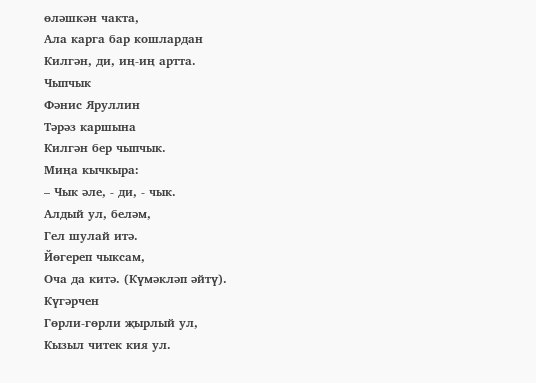өләшкән чакта,
Ала карга бар кошлардан
Килгән, ди, иң-иң артта.
Чыпчык
Фәнис Яруллин
Тәрәз каршына
Килгән бер чыпчык.
Миңа кычкыра:
– Чык әле, - ди, - чык.
Алдый ул, беләм,
Гел шулай итә.
Йөгереп чыксам,
Оча да китә. (Күмәкләп әйтү).
Күгәрчен
Гөрли-гөрли җырлый ул,
Кызыл читек кия ул.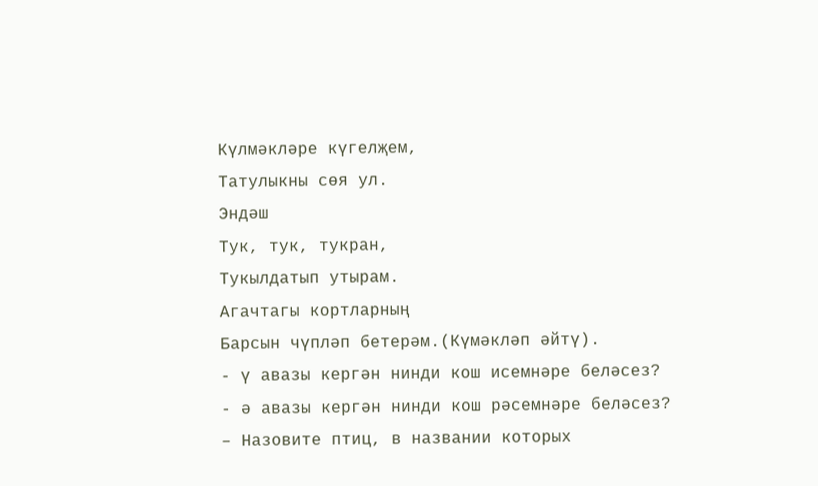Күлмәкләре күгелҗем,
Татулыкны сөя ул.
Эндәш
Тук, тук, тукран,
Тукылдатып утырам.
Агачтагы кортларның
Барсын чүпләп бетерәм.(Күмәкләп әйтү).
- ү авазы кергән нинди кош исемнәре беләсез?
- ә авазы кергән нинди кош рәсемнәре беләсез?
– Назовите птиц, в названии которых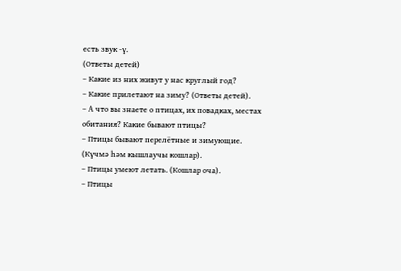есть звук -ү.
(Ответы детей)
– Какие из них живут у нас круглый год?
– Какие прилетают на зиму? (Ответы детей).
– А что вы знаете о птицах, их повадках, местах обитания? Какие бывают птицы?
– Птицы бывают перелётные и зимующие. (Күчмә hәм кышлаучы кошлар).
– Птицы умеют летать. (Кошлар оча).
– Птицы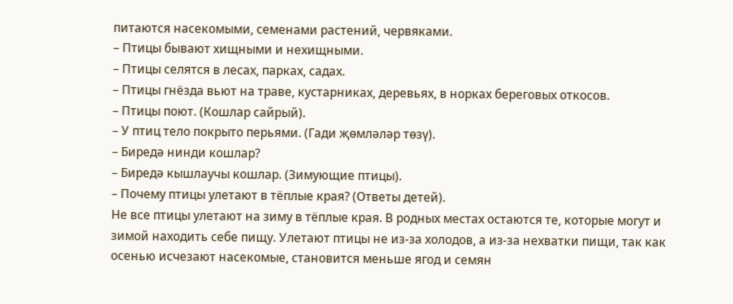питаются насекомыми, семенами растений, червяками.
– Птицы бывают хищными и нехищными.
– Птицы селятся в лесах, парках, садах.
– Птицы гнёзда вьют на траве, кустарниках, деревьях, в норках береговых откосов.
– Птицы поют. (Кошлар сайрый).
– У птиц тело покрыто перьями. (Гади җөмләләр төзү).
– Биредә нинди кошлар?
– Биредә кышлаучы кошлар. (Зимующие птицы).
– Почему птицы улетают в тёплые края? (Ответы детей).
Не все птицы улетают на зиму в тёплые края. В родных местах остаются те, которые могут и зимой находить себе пищу. Улетают птицы не из-за холодов, а из-за нехватки пищи, так как осенью исчезают насекомые, становится меньше ягод и семян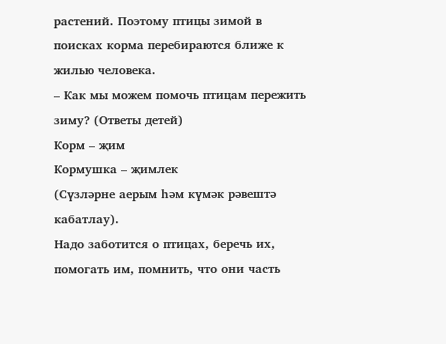растений. Поэтому птицы зимой в поисках корма перебираются ближе к жилью человека.
– Как мы можем помочь птицам пережить зиму? (Ответы детей)
Корм – җим
Кормушка – җимлек
(Сүзләрне аерым hәм күмәк рәвештә кабатлау).
Надо заботится о птицах, беречь их, помогать им, помнить, что они часть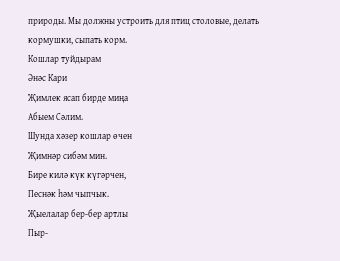природы. Мы должны устроить для птиц столовые, делать кормушки, сыпать корм.
Кошлар туйдырам
Әнәс Кари
Җимлек ясап бирде миңа
Абыем Сәлим.
Шунда хәзер кошлар өчен
Җимнәр сибәм мин.
Бире килә күк күгәрчен,
Песнәк hәм чыпчык.
Җыелалар бер-бер артлы
Пыр-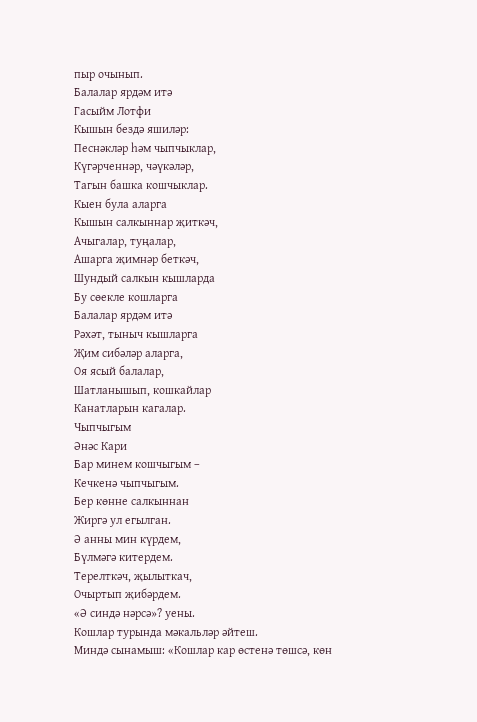пыр очынып.
Балалар ярдәм итә
Гасыйм Лотфи
Кышын бездә яшиләр:
Песнәкләр hәм чыпчыклар,
Күгәрченнәр, чәүкәләр,
Тагын башка кошчыклар.
Кыен була аларга
Кышын салкыннар җиткәч,
Ачыгалар, туңалар,
Ашарга җимнәр беткәч,
Шундый салкын кышларда
Бу сөекле кошларга
Балалар ярдәм итә
Рәхәт, тыныч кышларга
Җим сибәләр аларга,
Оя ясый балалар,
Шатланышып, кошкайлар
Канатларын кагалар.
Чыпчыгым
Әнәс Кари
Бар минем кошчыгым –
Кечкенә чыпчыгым.
Бер көнне салкыннан
Жиргә ул егылган.
Ә анны мин күрдем,
Бүлмәгә китердем.
Терелткәч, җылыткач,
Очыртып җибәрдем.
«Ә синдә нәрсә»? уены.
Кошлар турында мәкальләр әйтеш.
Миндә сынамыш: «Кошлар кар өстенә төшсә, көн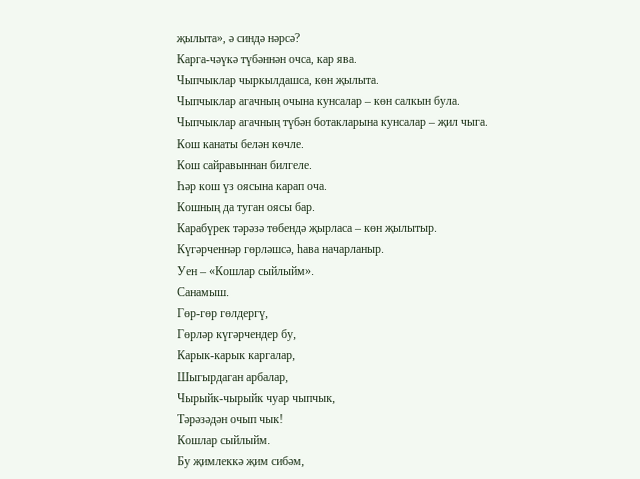җылыта», ә синдә нәрсә?
Карга-чәүкә түбәннән очса, кар ява.
Чыпчыклар чыркылдашса, көн җылыта.
Чыпчыклар агачның очына кунсалар – көн салкын була.
Чыпчыклар агачның түбән ботакларына кунсалар – җил чыга.
Кош канаты белән көчле.
Кош сайравыннан билгеле.
Һәр кош үз оясына карап оча.
Кошның да туган оясы бар.
Карабүрек тәрәзә төбендә җырласа – көн җылытыр.
Күгәрченнәр гөрләшсә, hава начарланыр.
Уен – «Кошлар сыйлыйм».
Санамыш.
Гөр-гөр гөлдергү,
Гөрләр күгәрчендер бу,
Карык-карык каргалар,
Шыгырдаган арбалар,
Чырыйк-чырыйк чуар чыпчык,
Тәрәзәдән очып чык!
Кошлар сыйлыйм.
Бу җимлеккә җим сибәм,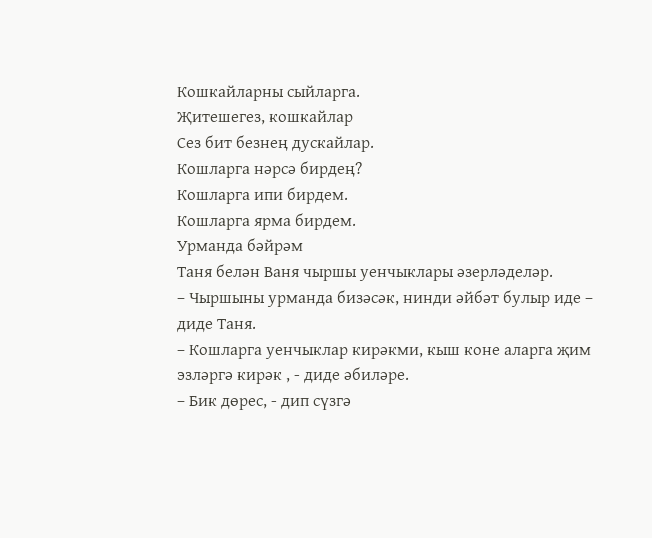Кошкайларны сыйларга.
Җитешегез, кошкайлар
Сез бит безнең дускайлар.
Кошларга нәрсә бирдең?
Кошларга ипи бирдем.
Кошларга ярма бирдем.
Урманда бәйрәм
Таня белән Ваня чыршы уенчыклары әзерләделәр.
– Чыршыны урманда бизәсәк, нинди әйбәт булыр иде – диде Таня.
– Кошларга уенчыклар кирәкми, кыш коне аларга җим эзләргә кирәк , - диде әбиләре.
– Бик дөрес, - дип сүзгә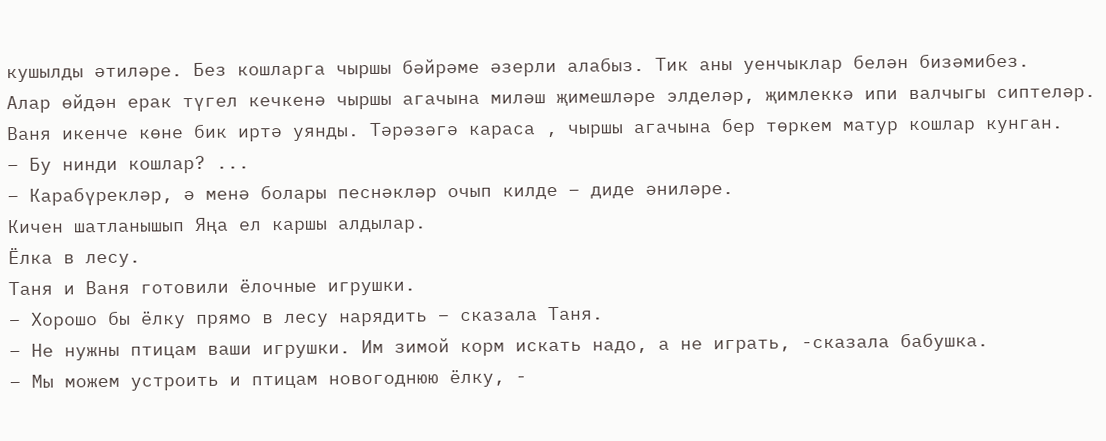кушылды әтиләре. Без кошларга чыршы бәйрәме әзерли алабыз. Тик аны уенчыклар белән бизәмибез.
Алар өйдән ерак түгел кечкенә чыршы агачына миләш җимешләре элделәр, җимлеккә ипи валчыгы сиптеләр.
Ваня икенче көне бик иртә уянды. Тәрәзәгә караса , чыршы агачына бер төркем матур кошлар кунган.
– Бу нинди кошлар? ...
– Карабүрекләр, ә менә болары песнәкләр очып килде – диде әниләре.
Кичен шатланышып Яңа ел каршы алдылар.
Ёлка в лесу.
Таня и Ваня готовили ёлочные игрушки.
– Хорошо бы ёлку прямо в лесу нарядить – сказала Таня.
– Не нужны птицам ваши игрушки. Им зимой корм искать надо, а не играть, -сказала бабушка.
– Мы можем устроить и птицам новогоднюю ёлку, -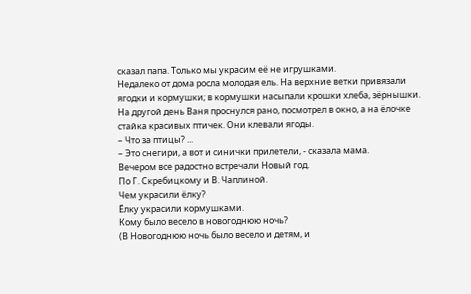сказал папа. Только мы украсим её не игрушками.
Недалеко от дома росла молодая ель. На верхние ветки привязали ягодки и кормушки; в кормушки насыпали крошки хлеба, зёрнышки.
На другой день Ваня проснулся рано, посмотрел в окно, а на ёлочке стайка красивых птичек. Они клевали ягоды.
– Что за птицы? ...
– Это снегири, а вот и синички прилетели, - сказала мама.
Вечером все радостно встречали Новый год.
По Г. Скребицкому и В. Чаплиной.
Чем украсили ёлку?
Ёлку украсили кормушками.
Кому было весело в новогоднюю ночь?
(В Новогоднюю ночь было весело и детям, и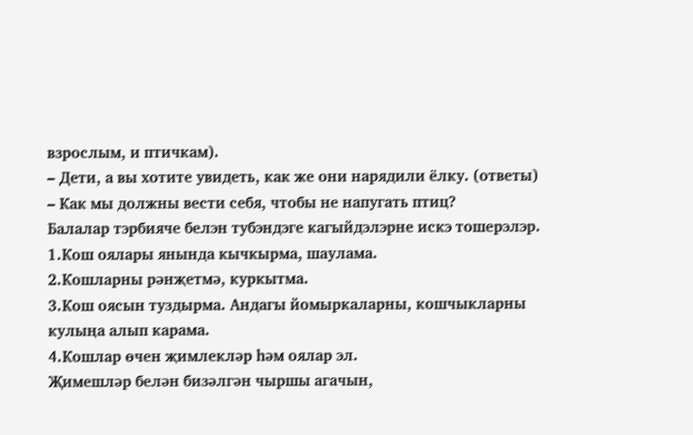взрослым, и птичкам).
– Дети, а вы хотите увидеть, как же они нарядили ёлку. (ответы)
– Как мы должны вести себя, чтобы не напугать птиц?
Балалар тэрбияче белэн тубэндэге кагыйдэлэрне искэ тошерэлэр.
1.Кош оялары янында кычкырма, шаулама.
2.Кошларны рәнҗетмә, куркытма.
3.Кош оясын туздырма. Андагы йомыркаларны, кошчыкларны кулыңа алып карама.
4.Кошлар өчен җимлекләр hәм оялар эл.
Җимешләр белән бизәлгән чыршы агачын,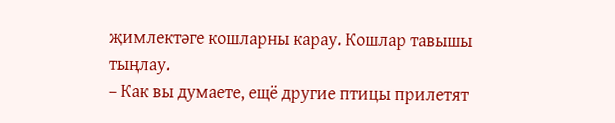җимлектәге кошларны карау. Кошлар тавышы тыңлау.
– Как вы думаете, ещё другие птицы прилетят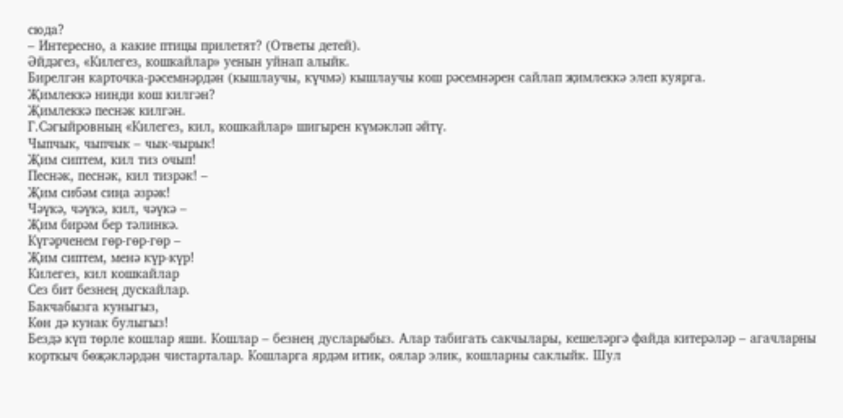сюда?
– Интересно, а какие птицы прилетят? (Ответы детей).
Әйдәгез, «Килегез, кошкайлар» уенын уйнап алыйк.
Бирелгән карточка-рәсемнәрдән (кышлаучы, күчмә) кышлаучы кош рәсемнәрен сайлап җимлеккә элеп куярга.
Җимлеккә нинди кош килгән?
Җимлеккә песнәк килгән.
Г.Сәгыйровның «Килегез, кил, кошкайлар» шигырен күмәкләп әйтү.
Чыпчык, чыпчык – чык-чырык!
Җим сиптем, кил тиз очып!
Песнәк, песнәк, кил тизрәк! –
Җим сибәм сиңа әзрәк!
Чәүкә, чәүкә, кил, чәүкә –
Җим бирәм бер тәлинкә.
Күгәрченем гөр-гөр-гөр –
Җим сиптем, менә күр-күр!
Килегез, кил кошкайлар
Сез бит безнең дускайлар.
Бакчабызга куныгыз,
Көн дә кунак булыгыз!
Бездә күп төрле кошлар яши. Кошлар – безнең дусларыбыз. Алар табигать сакчылары, кешеләргә файда китерәләр – агачларны корткыч бөҗәкләрдән чистарталар. Кошларга ярдәм итик, оялар элик, кошларны саклыйк. Шул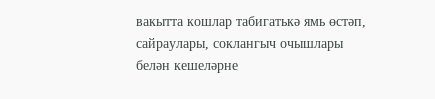вакытта кошлар табигатькә ямь өстәп, сайраулары, соклангыч очышлары белән кешеләрне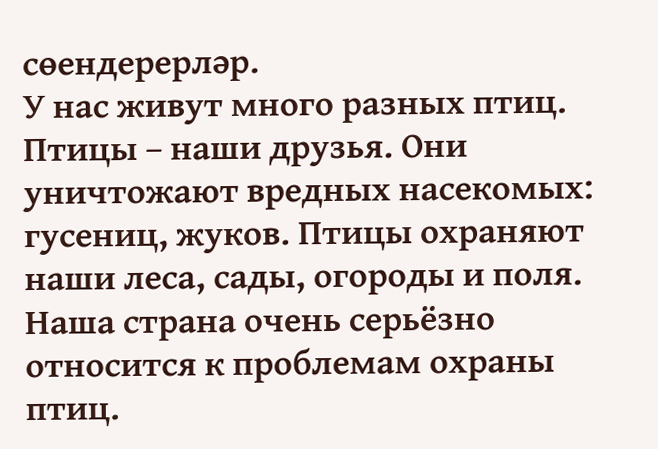сөендерерләр.
У нас живут много разных птиц. Птицы – наши друзья. Они уничтожают вредных насекомых: гусениц, жуков. Птицы охраняют наши леса, сады, огороды и поля.
Наша страна очень серьёзно относится к проблемам охраны птиц.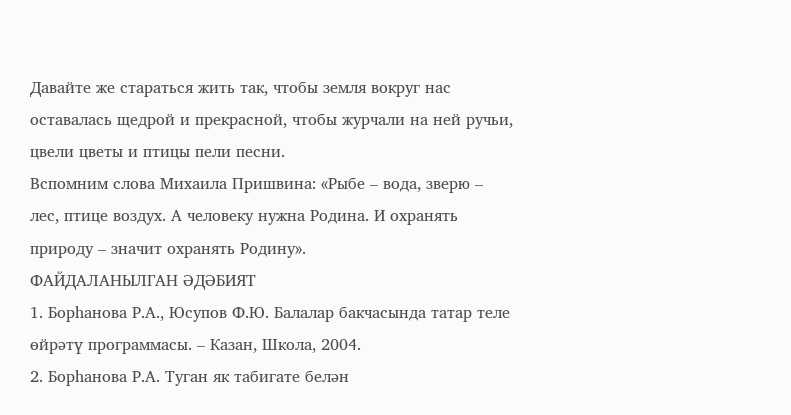Давайте же стараться жить так, чтобы земля вокруг нас оставалась щедрой и прекрасной, чтобы журчали на ней ручьи, цвели цветы и птицы пели песни.
Вспомним слова Михаила Пришвина: «Рыбе – вода, зверю – лес, птице воздух. А человеку нужна Родина. И охранять природу – значит охранять Родину».
ФАЙДАЛАНЫЛГАН ӘДӘБИЯТ
1. Борhанова Р.А., Юсупов Ф.Ю. Балалар бакчасында татар теле өйрәтү программасы. – Казан, Школа, 2004.
2. Борhанова Р.А. Туган як табигате белән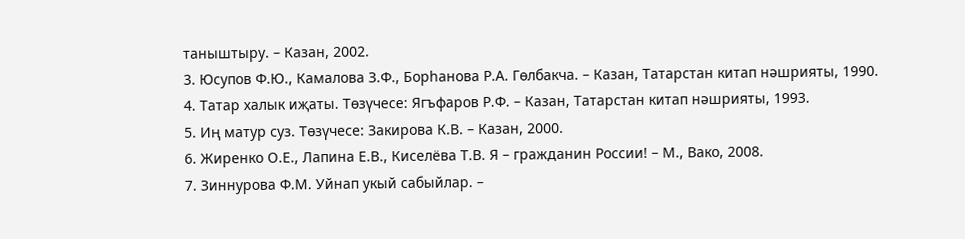таныштыру. – Казан, 2002.
3. Юсупов Ф.Ю., Камалова З.Ф., Борhанова Р.А. Гөлбакча. – Казан, Татарстан китап нәшрияты, 1990.
4. Татар халык иҗаты. Төзүчесе: Ягъфаров Р.Ф. – Казан, Татарстан китап нәшрияты, 1993.
5. Иң матур суз. Төзүчесе: Закирова К.В. – Казан, 2000.
6. Жиренко О.Е., Лапина Е.В., Киселёва Т.В. Я – гражданин России! – М., Вако, 2008.
7. Зиннурова Ф.М. Уйнап укый сабыйлар. –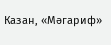Казан, «Мәгариф»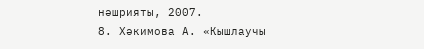нәшрияты, 2007.
8. Хәкимова А. «Кышлаучы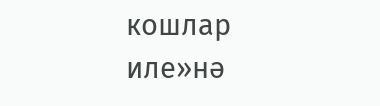кошлар иле»нә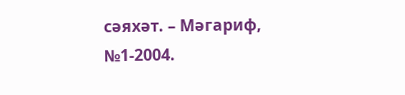сәяхәт. – Мәгариф, №1-2004.